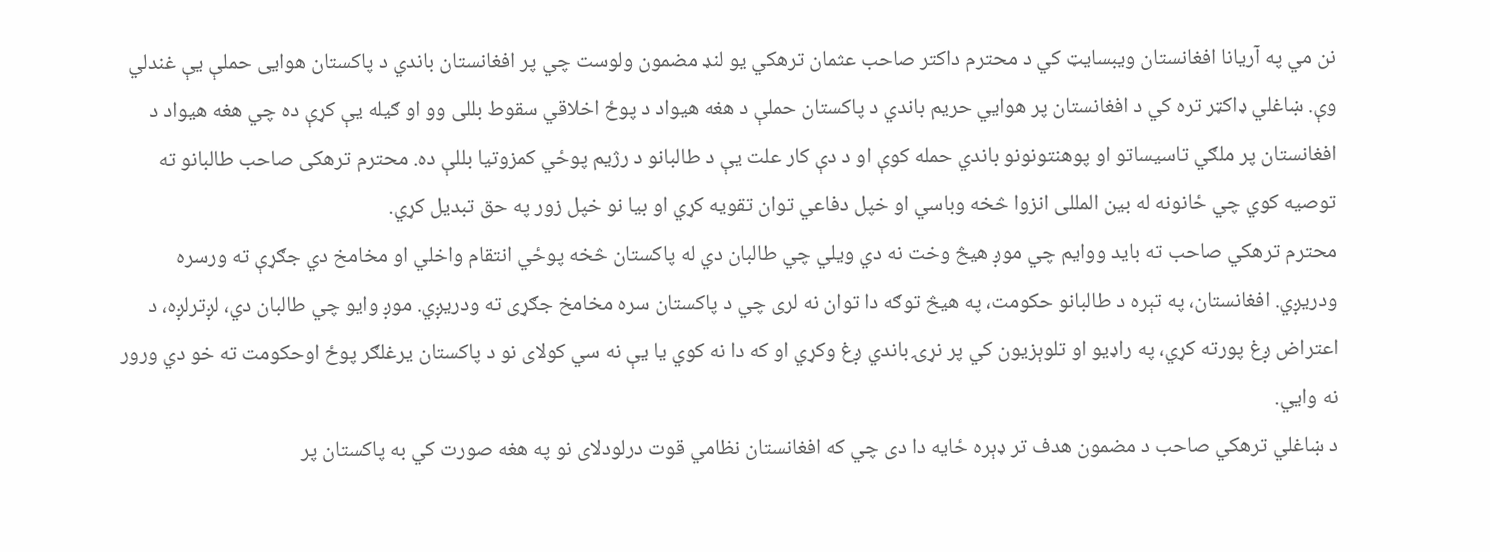نن مي په آریانا افغانستان ویبسایټ کي د محترم داکتر صاحب عثمان ترهکي یو لنډ مضمون ولوست چي پر افغانستان باندي د پاکستان هوايی حملې یې غندلي وې. ښاغلي ډاکټر تره کي د افغانستان پر هوايي حریم باندي د پاکستان حملې د هغه هیواد د پوځ اخلاقي سقوط بللی وو او ګیله یې کړې ده چي هغه هیواد د افغانستان پر ملګي تاسیساتو او پوهنتونونو باندي حمله کوې او د دې کار علت یې د طالبانو د رژیم پوځي کمزوتیا بللې ده. محترم ترهکی صاحب طالبانو ته توصیه کوي چي ځانونه له بین المللی انزوا څخه وباسي او خپل دفاعي توان تقویه کړي او بیا نو خپل زور په حق تبدیل کړي.
محترم ترهکي صاحب ته باید ووایم چي موږ هیڅ وخت نه دي ویلي چي طالبان دي له پاکستان څخه پوځي انتقام واخلي او مخامخ دي جګړې ته ورسره ودریږي. افغانستان، په تېره د طالبانو حکومت، په هیڅ توګه دا توان نه لری چي د پاکستان سره مخامخ جګړی ته ودریږي. موږ وایو چي طالبان دي، لږترلږه، د اعتراض ږغ پورته کړي، په راډیو او تلوېزیون کي پر نړۍ باندي ږغ وکړي او که دا نه کوي یا یې نه سي کولای نو د پاکستان یرغلګر پوځ اوحکومت ته خو دي ورور نه وايي.
د ښاغلي ترهکي صاحب د مضمون هدف تر ډېره ځایه دا دی چي که افغانستان نظامي قوت درلودلای نو په هغه صورت کي به پاکستان پر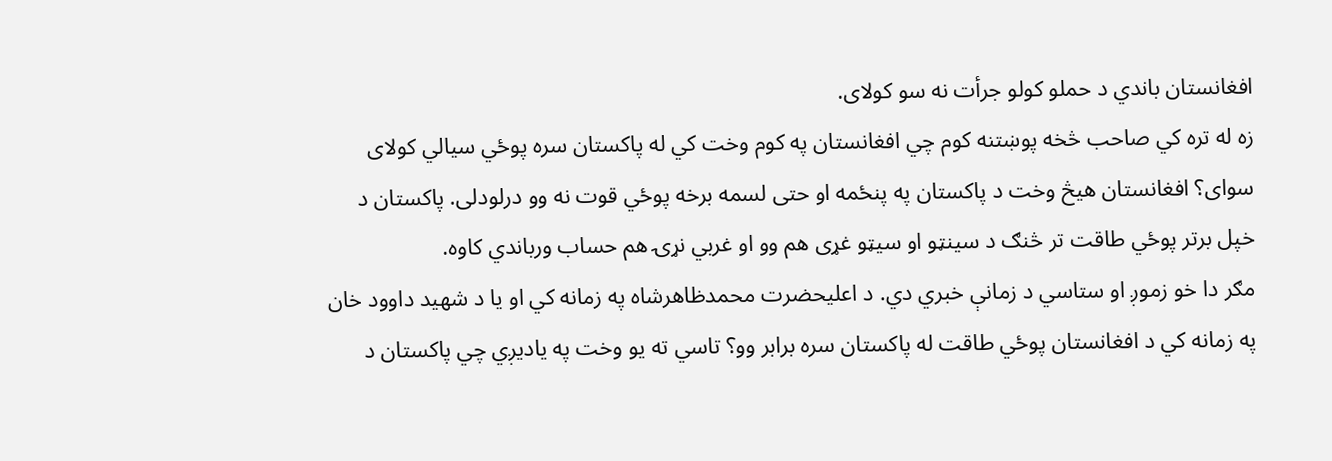افغانستان باندي د حملو کولو جرأت نه سو کولای.
زه له تره کي صاحب څخه پوښتنه کوم چي افغانستان په کوم وخت کي له پاکستان سره پوځي سیالي کولای سوای؟ افغانستان هیڅ وخت د پاکستان په پنځمه او حتی لسمه برخه پوځي قوت نه وو درلودلی. پاکستان د خپل برتر پوځي طاقت تر څنګ د سینټو او سیټو غړی هم وو او غربي نړۍ هم حساب ورباندي کاوه.
مګر دا خو زموږ او ستاسي د زمانې خبري دي. د اعلیحضرت محمدظاهرشاه په زمانه کي او یا د شهید داوود خان په زمانه کي د افغانستان پوځي طاقت له پاکستان سره برابر وو؟ تاسي ته یو وخت په یادیږي چي پاکستان د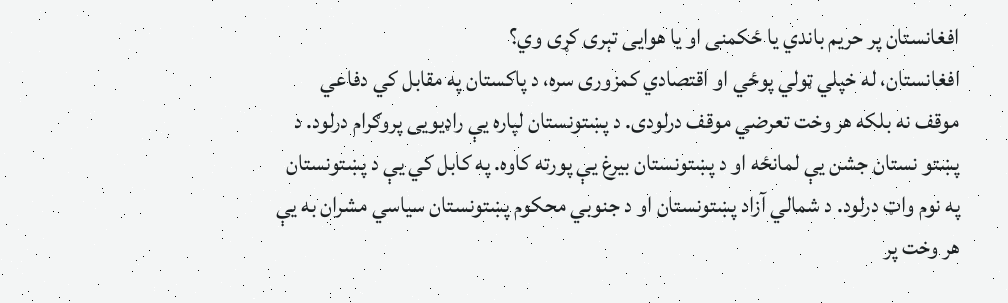افغانستان پر حریم باندي یا ځکمنی او یا هوايی تېری کړی وي؟
افغانستان، له خپلي ټولي پوځي او اقتصادي کمزوری سره، د پاکستان په مقابل کي دفاعي موقف نه بلکه هر وخت تعرضي موقف درلودی. د پښتونستان لپاره یې راډیویی پروګرام درلود. د پښتو نستان جشن یې لمانځه او د پښتونستان بیرغ یې پورته کاوه. په کابل کي یې د پښتونستان په نوم واټ درلود. د شمالي آزاد پښتونستان او د جنوبي محکوم پښتونستان سیاسي مشران به یې هر وخت پر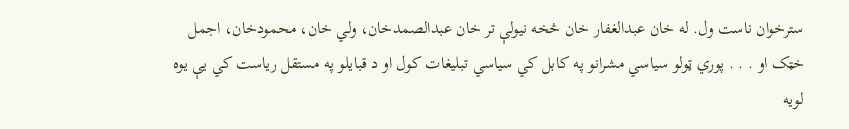سترخوان ناست ول. له خان عبدالغفار خان څخه نیولې تر خان عبدالصمدخان، ولي خان، محمودخان، اجمل خټک او . . . پوري ټولو سیاسي مشرانو په کابل کي سیاسي تبلیغات کول او د قبایلو په مستقل ریاست کي یې یوه لویه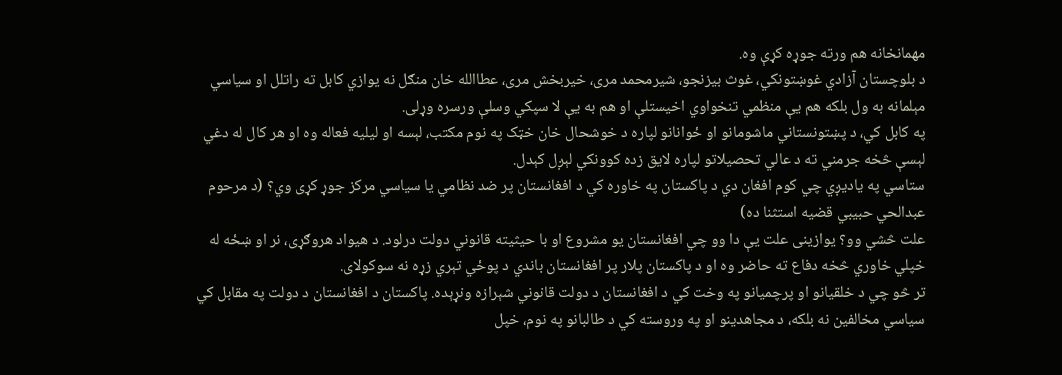مهمانخانه هم ورته جوړه کړې وه.
د بلوچستان آزادي غوښتونکي، غوث بیزنجو، شیرمحمد مری، خیربخش مری، عطاالله خان منګل نه یوازي کابل ته راتلل او سیاسي مېلمانه به ول بلکه هم یې منظمي تنخواوي اخیستلې او هم به یې لا سپکي وسلې ورسره وړلی.
په کابل کي، د پښتونستاني ماشومانو او ځوانانو لپاره د خوشحال خان خټک په نوم مکتب، لېسه او لیلیه فعاله وه او هر کال له دغي لېسې څخه جرمني ته د عالي تحصیلاتو لپاره لایق زده کوونکي لېږل کېدل.
ستاسي په یادیږي چي کوم افغان دي د پاکستان په خاوره کي د افغانستان پر ضد نظامي یا سیاسي مرکز جوړ کړی وي؟ (د مرحوم عبدالحي حبیبي قضیه استثنا ده)
علت څشي وو؟ یوازینی علت یې دا وو چي افغانستان یو مشروع او با حیثیته قانوني دولت درلود. د هیواد هروګړی، نر او ښځه له خپلي خاوري څخه دفاع ته حاضر وه او د پاکستان پلار پر افغانستان باندي د پوځي تېري زړه نه سوکولای.
تر څو چي د خلقیانو او پرچمیانو په وخت کي د افغانستان د دولت قانوني شېرازه ونړېده. پاکستان د افغانستان د دولت په مقابل کي سیاسي مخالفین نه بلکه، د مجاهدینو او په وروسته کي د طالبانو په نوم، خپل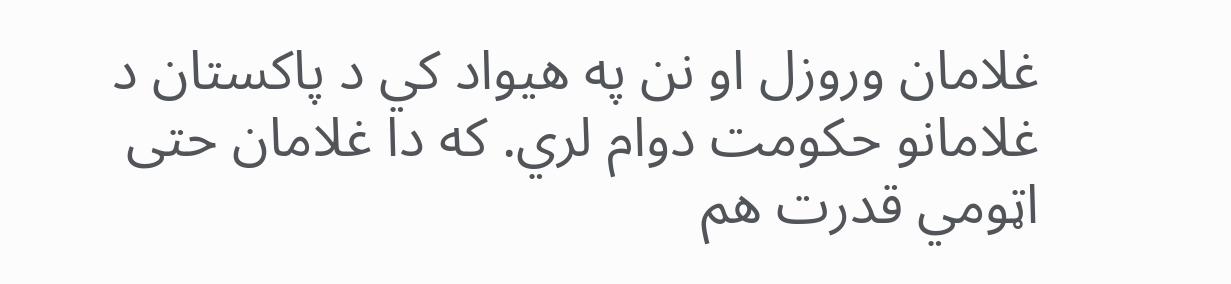غلامان وروزل او نن په هیواد کي د پاکستان د غلامانو حکومت دوام لري. که دا غلامان حتی اټومي قدرت هم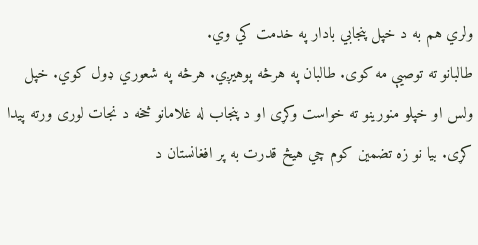ولري هم به د خپل پنجابي بادار په خدمت کي وي.
طالبانو ته توصیې مه کوی. طالبان په هرڅه پوهیږي. هرڅه په شعوري ډول کوي. خپل ولس او خپلو منورینو ته خواست وکړی او د پنجاب له غلامانو څخه د نجات لوری ورته پیدا کړی. بیا نو زه تضمین کوم چي هیڅ قدرت به پر افغانستان د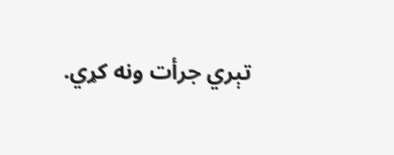تېري جرأت ونه کړي.